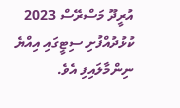އުރީދޫ މަސްރޭސް 2023 ކުޅުދުއްފުށި ސިޓީގައި އިއްޔެ ނިންމާލައިފި އެވެ.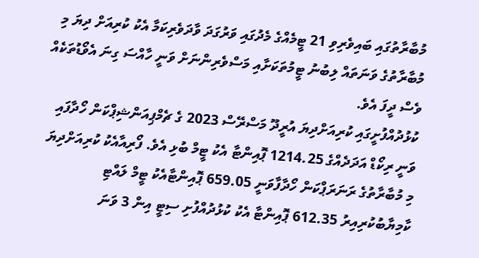މުބާރާތުގައި ބައިވެރިވި 21 ޓީމެއްގެ މެދުގައި ވަރުގަދަ ވާދަވެރިކަމާ އެކު ކުރިއަށް ދިޔަ މި މުބާރާތުގެ ވަނަތައް ލިބުނު ޓީމުތަކަށާއި މަސްވެރިންނަށް ވަނީ ހާއްސަ ގިނަ އެވޯޑުތަކެއް ވެސް ދީފަ އެވެ.
ކުޅުދުއްފުށީގައި ކުރިއަށްދިޔަ އުރީދޫ މަސްރޭސް 2023 ގެ ޗެމްޕިއަންޝިޕްކަން ހޯދާފައި ވަނީ ރިކޯޑް އަދަދެއްގެ 1214.25 ޕޮއިންޓާ އެކު ޓީމް ބުޅި އެވެ. ފޯރިއާއެކު ކުރިއަށްދިޔަ މި މުބާރާތުގެ ރަނަރަޕްކަން ހޯދާފާވަނީ 659.05 ޕޮއިންޓާއެކު ޓީމް ލައްޓި ކާމިޔާބުކުރިއިރު 612.35 ޕޮއިންޓާ އެކު ކުޅުދުއްފުށި ސިޓީ އިން 3 ވަނަ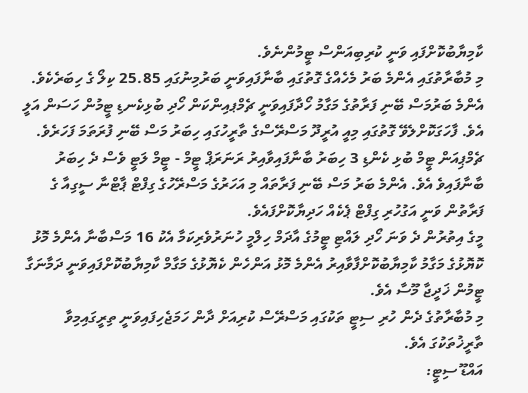ކާމިޔާބުކޮށްފައި ވަނީ ކުރިބިއަންސް ޓީމުންނެވެ.
މި މުބާރާތުގައި އެންމެ ބަރު މެހެއްގެ ގޮތުގައި ބާނާފައިވަނީ ބަރުމިނުގައި 25.85 ކިލޯ ގެ ހިބަރެކެވެ. އެންމެ ބަރުމަސް ބޭނި ފަރާތުގެ މަގާމު ހޯދާފައިވަނީ ޗެމްޕއިންކަން ހޯދި ބުޅިކެނޑި ޓީމުން ހަސަން އަލީ އެވެ. ފާހަގަކޮށްލެވޭ ގޮތުގައި މިއީ އުރީދޫ މަސްރޭސްގެ ތާރީހުގައި ހިބަރު މަސް ބޭނި ފުރަތަމަ ފަހަރެވެ. ޗެމްޕިއަން ޓީމް ބުޅި ކެންޑި 3 ހިބަރު ބާނާފައިވާއިރު ރަނަރަޕް ޓީމް - ޓީމް ލަޓީ ވެސް ދެ ހިބަރު ބާނާފައިވެ އެވެ. އެންމެ ބަރު މަސް ބޭނި ފަރާތައް މި އަހަރުގެ މަސްރޭހުގެ ގިފްޓް ޕާޓްނާ ސީގިއާ ގެ ފަރާތުން ވަނީ އަގުހުރި ގިފްޓް ޕެކެއް ހަދިޔާކޮށްފައެވެ.
މީގެ އިތުރުން ދެ ވަނަ ހޯދި ލައްޓި ޓީމުގެ އާދަމް ހިލްމީ ހުނަރުވެރިކަމާ އެކު 16 މަސްބާނާ އެންމެ މޮޅު ކޮޔޮޅުގެ މަގާމު ކާމިޔާބުކޮށްފާވާއިރު އެންމެ މޮޅު އަންހެން ކެޔޮޅުގެ މަގާމް ކާމިޔާބުކޮށްފައިވަނީ ދަމާނަގާ ޓީމުން ޚަދީޖާ މޫސާ އެވެ.
މި މުބާރާތުގެ ދެން ހުރި ސިޓީ ތަކުގައި މަސްރޭސް ކުރިއަށް ދާން ހަމަޖެހިފައިވަނީ ތިރީގައިމިވާ ތާރީޚުތަކުގަ އެވެ.
އައްޑޫ ސިޓީ: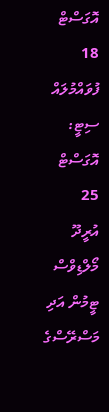އޮގަސްޓް 18
ފުވައްމުލައް ސިޓީ: އޮގަސްޓް 25
އުރީދޫ މޯލްޑިވްސް ޓީމުން އަދި މަސްރޭސްގެ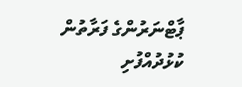ޕާޓްނަރުންގެ ފަރާތުން ކުޅުދުއްފުށި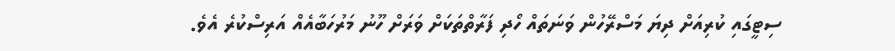ސިޓީގައި ކުރިއަށް ދިޔަ މަސްރޭހުން ވަނަތައް ހޯދި ފަރާތްތަކަށް ވަރަށް ހޫނު މަރުހަބާއެއް އަރިސްކުރެ އެވެ.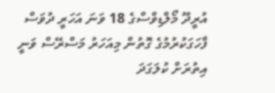އުރީދޫ މޯލްޑިވްސްގެ 18 ވަނަ އަހަރީ ދުވަސް ފާހަގަކުރުމުގެ ގޮތުން މިއަހަރު މަސްރޭސް ވަނީ އިތުރަށް ކުލަގަދަ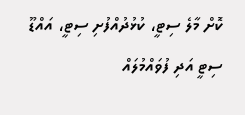ކޮށް މާލެ ސިޓީ، ކުޅުދުއްފުށި ސިޓީ، އައްޑޫ ސިޓީ އަދި ފުވައްމުލައް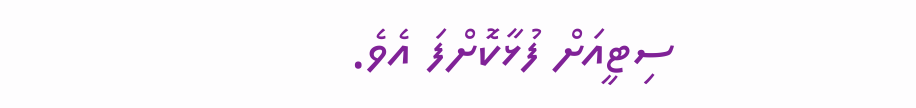ސިޓީއަށް ފުޅާކޮށްފަ އެވެ.